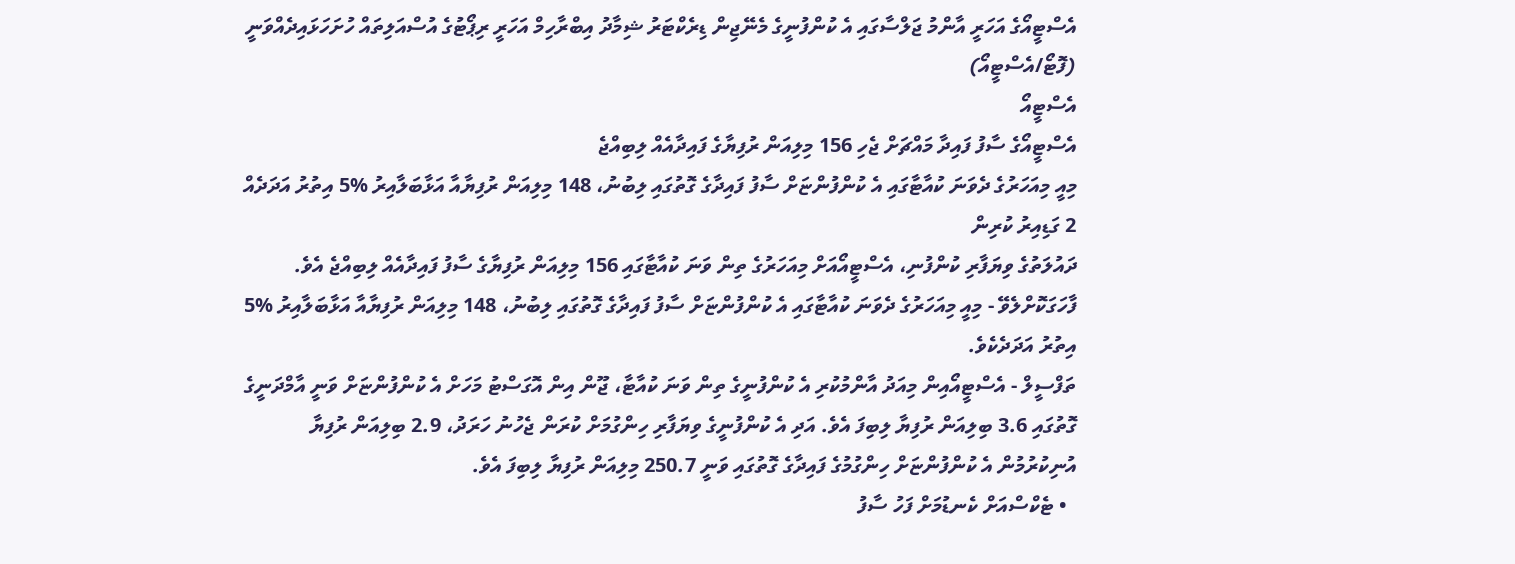އެސްޓީއޯގެ އަހަރީ އާންމު ޖަލްސާގައި އެ ކުންފުނީގެ މެނޭޖިން ޑިރެކްޓަރު ޝިމާދު އިބްރާހިމް އަހަރީ ރިޕޯޓުގެ އުސްއަލިތައް ހުށަހަޅައިދެއްވަނީ (ފޮޓޯ/އެސްޓީއޯ)
އެސްޓީއޯ
އެސްޓީއޯގެ ސާފު ފައިދާ މައްޗަށް ޖެހި 156 މިލިއަން ރުފިޔާގެ ފައިދާއެއް ލިބިއްޖެ
މިއީ މިއަހަރުގެ ދެވަނަ ކުއާޓާގައި އެ ކުންފުންޏަށް ސާފު ފައިދާގެ ގޮތުގައި ލިބުނު، 148 މިލިއަން ރުފިޔާއާ އަޅާބަލާއިރު %5 އިތުރު އަދަދެއް
2 ގަޑިއިރު ކުރިން
ދައުލަތުގެ ވިޔަފާރި ކުންފުނި، އެސްޓީއޯއަށް މިއަހަރުގެ ތިން ވަނަ ކުއާޓާގައި 156 މިލިއަން ރުފިޔާގެ ސާފު ފައިދާއެއް ލިބިއްޖެ އެވެ.
ފާހަގަކޮށްލެވޭ - މިއީ މިއަހަރުގެ ދެވަނަ ކުއާޓާގައި އެ ކުންފުންޏަށް ސާފު ފައިދާގެ ގޮތުގައި ލިބުނު، 148 މިލިއަން ރުފިޔާއާ އަޅާބަލާއިރު %5 އިތުރު އަދަދެކެވެ.
ތަފްސީލް - އެސްޓީއޯއިން މިއަދު އާންމުކުރި އެ ކުންފުނީގެ ތިން ވަނަ ކުއާޓާ، ޖޫން އިން އޮގަސްޓު މަހަށް އެ ކުންފުންޏަށް ވަނީ އާމްދަނީގެ ގޮތުގައި 3.6 ބިލިއަން ރުފިޔާ ލިބިފަ އެވެ. އަދި އެ ކުންފުނީގެ ވިޔަފާރި ހިންގުމަށް ކުރަން ޖެހުނު ހަރަދު، 2.9 ބިލިއަން ރުފިޔާ އުނިކުރުމުން އެ ކުންފުންޏަށް ހިންގުމުގެ ފައިދާގެ ގޮތުގައި ވަނީ 250.7 މިލިއަން ރުފިޔާ ލިބިފަ އެވެ.
  • ޓެކްސްއަށް ކެނޑުމަށް ފަހު ސާފު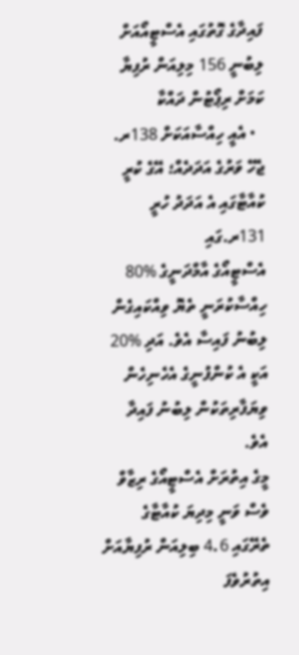ފައިދާގެ ގޮތުގައި އެސްޓީއޯއަށް ލިބުނީ 156 މިލިއަން ރުފިޔާ ކަމަށް ރިޕޯޓުން ދައްކާ
  • އެއީ ހިއްސާއަކަށް 138ރ. ޖެހޭ ވަރުގެ އަދަދެއް؛ އޭގެ ކުރީ ކުއާޓާގައި އެ އަދަދު ހުރީ 131ރ.ގައި
އެސްޓީއޯގެ އާމްދަނީގެ %80 ހިއްސާކުރަނީ ތެޔޮ ވިއްކައިގެން ލިބުނު ފައިސާ އެވެ. އަދި %20 އަކީ އެ ކުންފުނީގެ އެހެނިހެން ވިޔަފާރިތަކުން ލިބުނު ފައިދާ އެވެ.
މީގެ އިތުރަށް އެސްޓީއޯގެ ރިޒާވް ވެސް ވަނީ މިދިޔަ ކުއާޓާގެ ތެރޭގައި 4.6 ބިލިއަން ރުފިޔާއަށް އިތުރުވެފަ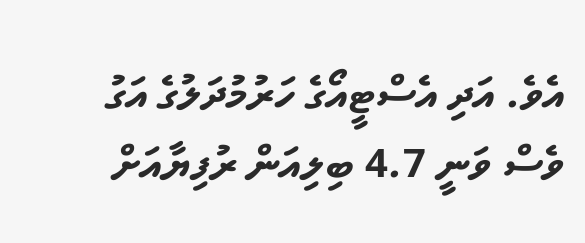އެވެ. އަދި އެސްޓީއޯގެ ހަރުމުދަލުގެ އަގު ވެސް ވަނީ 4.7 ބިލިއަން ރުފިޔާއަށް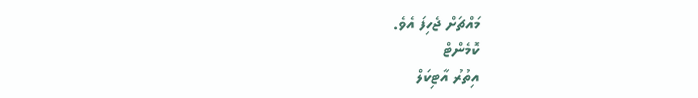މައްޗަށް ޖެހިފަ އެވެ.
ކޮމެންޓް
އިތުރު އާޓިކަލް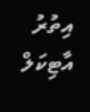އިތުރު އާޓިކަލް